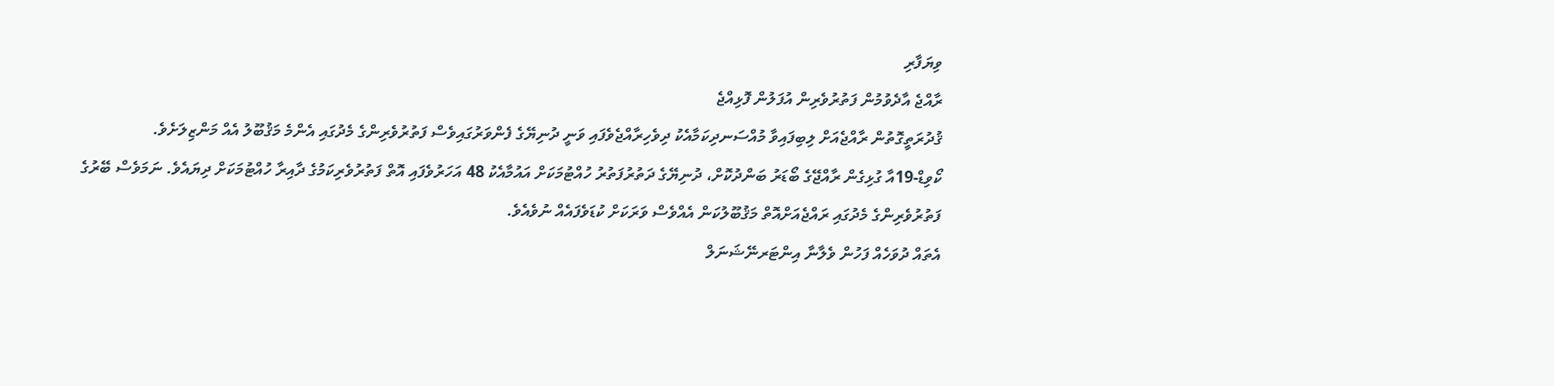ވިޔަފާރި
ރާއްޖެ އާދެވުމުން ފަތުރުވެރިން އުފަލުން ފޮޅިއްޖެ
ޤުދުރަތީގޮތުން ރާއްޖެއަށް ލިބިފައިވާ މުއްސަނދިކަމާއެކު ދިވެހިރާއްޖެވެފައި ވަނީ ދުނިޔޭގެ ފެންވަރުގައިވެސް ފަތުރުވެރިންގެ މެދުގައި އެންމެ މަޤުބޫލު އެއް މަންޒިލަށެވެ.
ކޯވިޑް-19އާ ގުޅިގެން ރާއްޖޭގެ ބޯޑަރު ބަންދުކޮށް، ދުނިޔޭގެ ދަތުރުފަތުރު ހުއްޓުމަކަށް އައުމާއެކު 48 އަހަރުވެފައި އޮތް ފަތުރުވެރިކަމުގެ ދާއިރާ ހުއްޓުމަކަށް ދިޔައެވެ. ނަމަވެސް ބޭރުގެ ފަތުރުވެރިންގެ މެދުގައި ރައްޖެއަށްއޮތް މަޤުބޫލުކަން އެއްވެސް ވަރަކަށް ކުޑަވެފައެއް ނުވެއެވެ.
އެތައް ދުވަހެއް ފަހުން ވެލާނާ އިންޓަރނޭޝަނަލް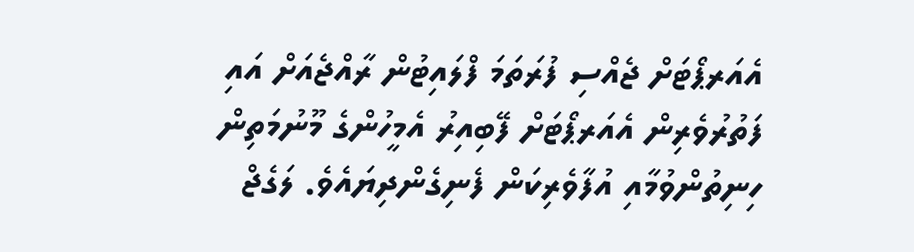އެއަރޕޯޓަށް ޖެއްސި ފުރަތަމަ ފްލައިޓުން ރާއްޖެއަށް އައި ފަތުރުވެރިން އެއަރޕޯޓަށް ފޭބިއިރު އެމީހުންގެ މޫނުމަތިން ހިނިތުންވުމާއި އުފާވެރިކަން ފެނިގެންދިޔައެވެ. ލަގެޖް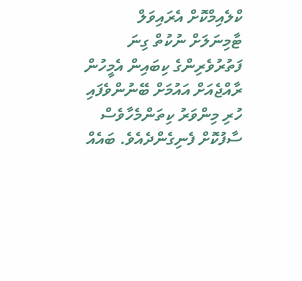ކްލެއިމްކޮށް އެރައިވަލް ޓާމިނަލަށް ނުކުތް ގިނަ ފަތުރުވެރިންގެ ކިބައިން އެމީހުން ރާއްޖެއަށް އައުމަށް ބޭނުންވެފައި ހުރި މިންވަރު ކިތަންމެހާވެސް ސާފުކޮށް ފެނިގެންދެއެވެ. ބައެއް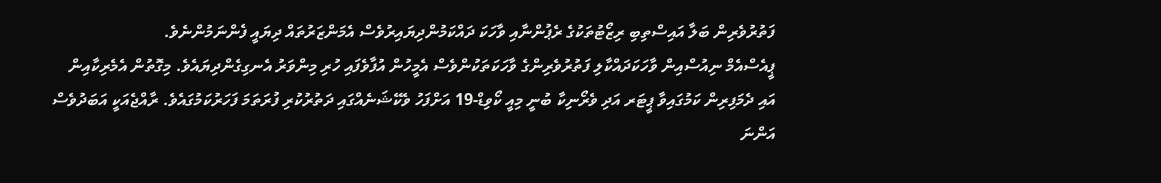ފަތުރުވެރިން ބަލާ އައިސްތިބި ރިޒޯޓުތަކުގެ ރެޕުންނާއި ވާހަކަ ދައްކަމުންދިޔައިރުވެސް އެމަންޒަރުތައް ދިޔައީ ފެންނަމުންނެވެ.
ޕީއެސްއެމް ނިއުސްއިން ވާހަކަދައްކާލި ފަތުރުވެރިންގެ ވާހަކަތަކުންވެސް އެމީހުން އުފާވެފައި ހުރި މިންވަރު އެނގިގެންދިޔައެވެ. މިގޮތުން އެމެރިކާއިން އައި ދެމަފިރިން ކަމުގައިވާ ޕީޓަރ އަދި ވެރޯނިކާ ބުނީ މިއީ ކޯވިޑް-19 އަށްފަހު ވެކޭޝަނެއްގައި ދަތުރުކުރި ފުރަތަމަ ފަހަރުކަމުގައެވެ. ރާއްޖެއަކީ އަބަދުވެސް އަންނަ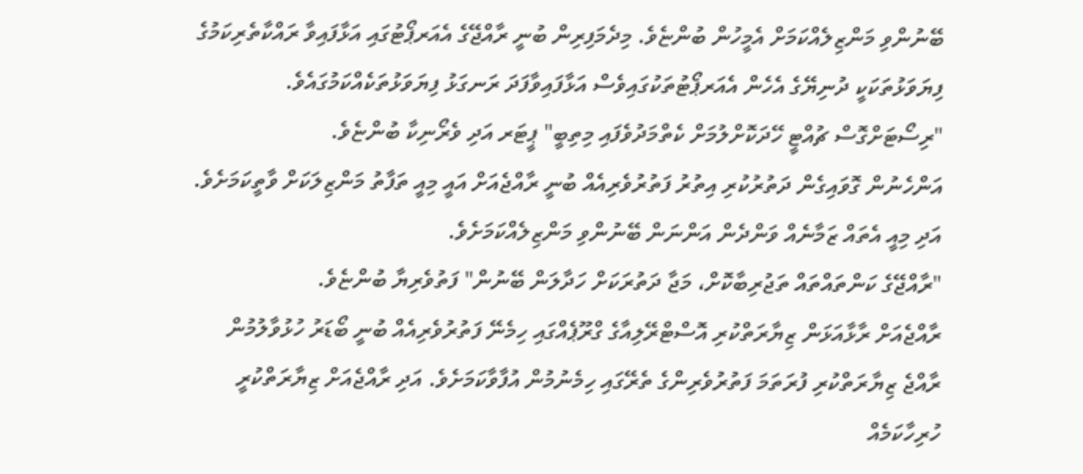ބޭނުންވި މަންޒިލެއްކަމަށް އެމީހުން ބުންޏެވެ. މިދެމަފިރިން ބުނީ ރާއްޖޭގެ އެއަރޕޯޓުގައި އަޅާފައިވާ ރައްކާތެރިކަމުގެ ފިޔަވަޅުތަކަކީ ދުނިޔޭގެ އެހެން އެއަރޕޯޓުތަކުގައިވެސް އަޅާފައިވާފަދަ ރަނގަޅު ފިޔަވަޅުތަކެއްކަމުގައެވެ.
"ރިސޯޓަށްގޮސް ޗުއްޓީ ހޭދަކޮށްލުމަށް ކެތްމަދުވެފައި މިތިބީ" ޕީޓަރ އަދި ވެރޯނިކާ ބުންޏެވެ.
އަންހެނުން ގޮވައިގެން ދަތުރުކުރި އިތުރު ފަތުރުވެރިއެއް ބުނީ ރާއްޖެއަށް އައީ މިއީ ތަފާތު މަންޒިލަކަށް ވާތީކަމަށެވެ. އަދި މިއީ އެތައް ޒަމާނެއް ވަންދެން އަންނަން ބޭނުންވި މަންޒިލެއްކަމަށެވެ.
"ރާއްޖޭގެ ކަންތައްތައް ތަޖުރިބާކޮށް، މަޖާ ދަތުރަކަށް ހަދާލަން ބޭނުން" ފަތުވެރިޔާ ބުންޏެވެ.
ރާއްޖެއަށް ރާޅާއަޅަން ޒިޔާރަތްކުރި އޮސްޓްރޭލިއާގެ ގްރޫޕެއްގައި ހިމެނޭ ފަތުރުވެރިއެއް ބުނީ ބޯޑަރު ހުޅުވާލުމުން ރާއްޖެ ޒިޔާރަތްކުރި ފުރަތަމަ ފަތުރުވެރިންގެ ތެރޭގައި ހިމެނުމުން އުފާވާކަމަށެވެ. އަދި ރާއްޖެއަށް ޒިޔާރަތްކުރީ ހުރިހާކަމެއް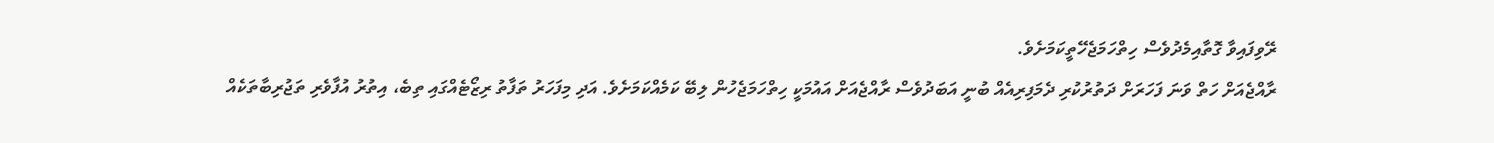ރޭވިފައިވާ ގޮތާއިމެދުވެސް ހިތްހަމަޖެހޭތީކަމަށެވެ.
ރާއްޖެއަށް ހަތް ވަނަ ފަހަރަށް ދަތުރުކުރި ދެމަފިރިއެއް ބުނީ އަބަދުވެސް ރާއްޖެއަށް އައުމަކީ ހިތްހަމަޖެހުން ލިބޭ ކަމެއްކަމަށެވެ. އަދި މިފަހަރު ތަފާތު ރިޒޯޓެއްގައި ތިބެ، އިތުރު އުފާވެރި ތަޖުރިބާތަކެއް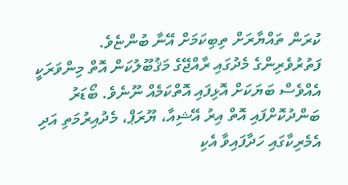ކުރަން ތައްޔާރަށް ތިބިކަމަށް އޭނާ ބުންޏެވެ.
ފަތުރުވެރިންގެ މެދުގައި ރާއްޖޭގެ މަޤުބޫލުކަން އޮތް މިންވަރަކީ އެއްވެސް ބަޔަކަށް އޮޅިފައި އޮތްކަމެއް ނޫނެވެ. ބޯޑަރު ބަންދުކޮށްފައި އޮތް އިރު އޭޝިއާ، ޔޫރަޕް، މެދުއިރުމަތި އަދި އެމެރިކާގައި ހަދާފައިވާ އެކި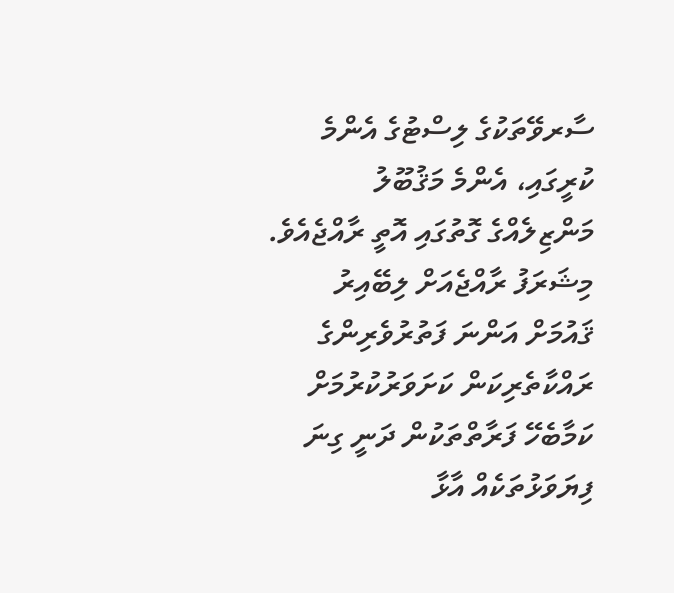ސާރވޭތަކުގެ ލިސްޓުގެ އެންމެ ކުރީގައި، އެންމެ މަޤުބޫލު މަންޒިލެއްގެ ގޮތުގައި އޮތީ ރާއްޖެއެވެ. މިޝަރަފު ރާއްޖެއަށް ލިބޭއިރު ޤައުމަށް އަންނަ ފަތުރުވެރިންގެ ރައްކާތެރިކަން ކަށަވަރުކުރުމަށް ކަމާބެހޭ ފަރާތްތަކުން ދަނީ ގިނަ ފިޔަވަޅުތަކެއް އާޅާ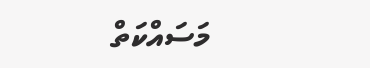މަސައްކަތް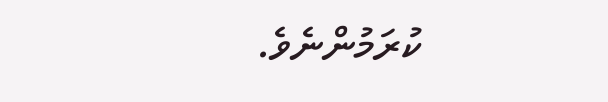ކުރަމުންނެވެ.